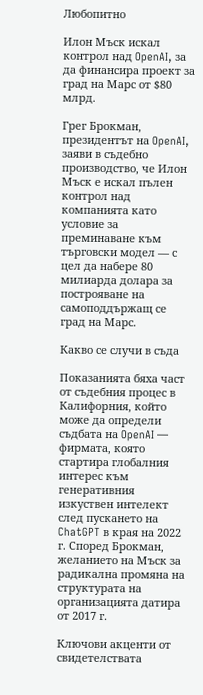Любопитно

Илон Мъск искал контрол над OpenAI, за да финансира проект за град на Марс от $80 млрд.

Грег Брокман, президентът на OpenAI, заяви в съдебно производство, че Илон Мъск е искал пълен контрол над компанията като условие за преминаване към търговски модел — с цел да набере 80 милиарда долара за построяване на самоподдържащ се град на Марс.

Какво се случи в съда

Показанията бяха част от съдебния процес в Калифорния, който може да определи съдбата на OpenAI — фирмата, която стартира глобалния интерес към генеративния изкуствен интелект след пускането на ChatGPT в края на 2022 г. Според Брокман, желанието на Мъск за радикална промяна на структурата на организацията датира от 2017 г.

Ключови акценти от свидетелствата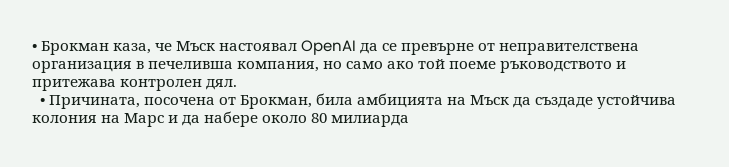• Брокман каза, че Мъск настоявал OpenAI да се превърне от неправителствена организация в печеливша компания, но само ако той поеме ръководството и притежава контролен дял.
  • Причината, посочена от Брокман, била амбицията на Мъск да създаде устойчива колония на Марс и да набере около 80 милиарда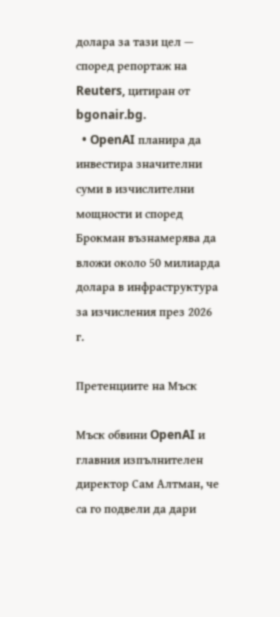долара за тази цел — според репортаж на Reuters, цитиран от bgonair.bg.
  • OpenAI планира да инвестира значителни суми в изчислителни мощности и според Брокман възнамерява да вложи около 50 милиарда долара в инфраструктура за изчисления през 2026 г.

Претенциите на Мъск

Мъск обвини OpenAI и главния изпълнителен директор Сам Алтман, че са го подвели да дари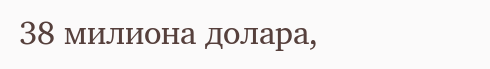38 милиона долара,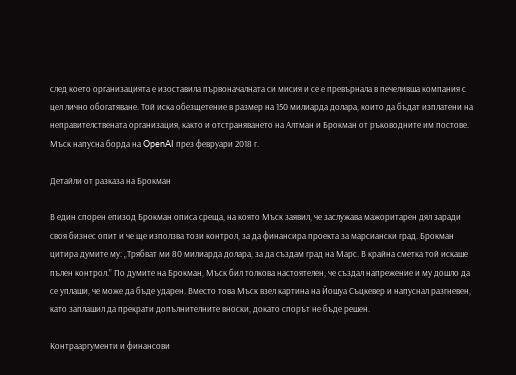след което организацията е изоставила първоначалната си мисия и се е превърнала в печеливша компания с цел лично обогатяване. Той иска обезщетение в размер на 150 милиарда долара, които да бъдат изплатени на неправителствената организация, както и отстраняването на Алтман и Брокман от ръководните им постове. Мъск напусна борда на OpenAI през февруари 2018 г.

Детайли от разказа на Брокман

В един спорен епизод Брокман описа среща, на която Мъск заявил, че заслужава мажоритарен дял заради своя бизнес опит и че ще използва този контрол, за да финансира проекта за марсиански град. Брокман цитира думите му: „Трябват ми 80 милиарда долара, за да създам град на Марс. В крайна сметка той искаше пълен контрол.” По думите на Брокман, Мъск бил толкова настоятелен, че създал напрежение и му дошло да се уплаши, че може да бъде ударен. Вместо това Мъск взел картина на Йошуа Съцкевер и напуснал разгневен, като заплашил да прекрати допълнителните вноски, докато спорът не бъде решен.

Контрааргументи и финансови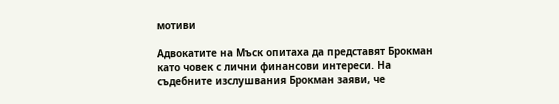мотиви

Адвокатите на Мъск опитаха да представят Брокман като човек с лични финансови интереси. На съдебните изслушвания Брокман заяви, че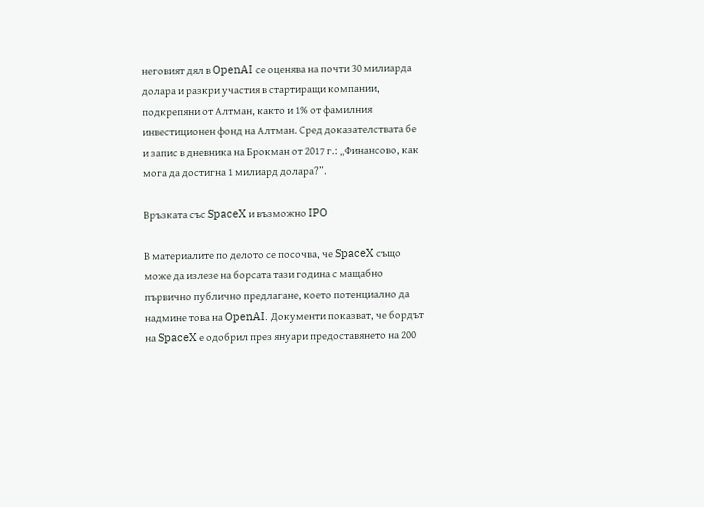неговият дял в OpenAI се оценява на почти 30 милиарда долара и разкри участия в стартиращи компании, подкрепяни от Алтман, както и 1% от фамилния инвестиционен фонд на Алтман. Сред доказателствата бе и запис в дневника на Брокман от 2017 г.: „Финансово, как мога да достигна 1 милиард долара?”.

Връзката със SpaceX и възможно IPO

В материалите по делото се посочва, че SpaceX също може да излезе на борсата тази година с мащабно първично публично предлагане, което потенциално да надмине това на OpenAI. Документи показват, че бордът на SpaceX е одобрил през януари предоставянето на 200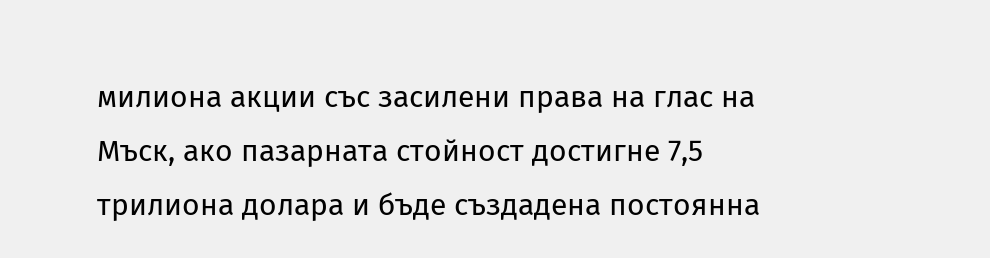милиона акции със засилени права на глас на Мъск, ако пазарната стойност достигне 7,5 трилиона долара и бъде създадена постоянна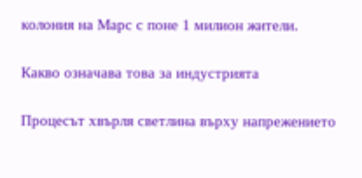колония на Марс с поне 1 милион жители.

Какво означава това за индустрията

Процесът хвърля светлина върху напрежението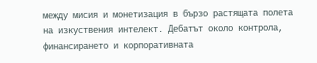между мисия и монетизация в бързо растящата полета на изкуствения интелект. Дебатът около контрола, финансирането и корпоративната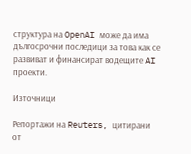структура на OpenAI може да има дългосрочни последици за това как се развиват и финансират водещите AI проекти.

Източници

Репортажи на Reuters, цитирани от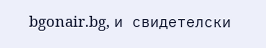bgonair.bg, и свидетелски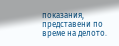показания, представени по време на делото.